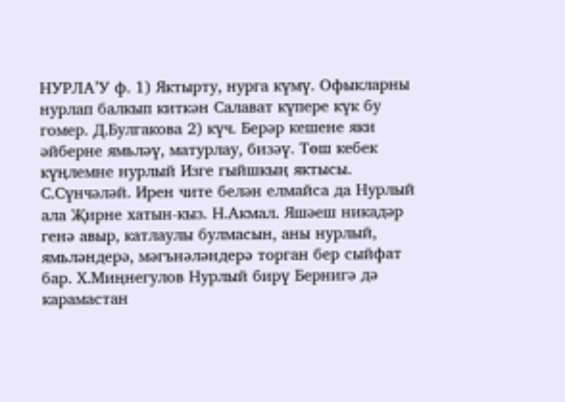НУРЛА’У ф. 1) Яктырту, нурга күмү. Офыкларны нурлап балкып киткән Салават күпере күк бу гомер. Д.Булгакова 2) күч. Берәр кешене яки әйберне ямьләү, матурлау, бизәү. Төш кебек күңлемне нурлый Изге гыйшкың яктысы. С.Сүнчәләй. Ирен чите белән елмайса да Нурлый ала Җирне хатын-кыз. Н.Акмал. Яшәеш никадәр генә авыр, катлаулы булмасын, аны нурлый, ямьләндерә, мәгънәләндерә торган бер сыйфат бар. Х.Миңнегулов Нурлый бирү Бернигә дә карамастан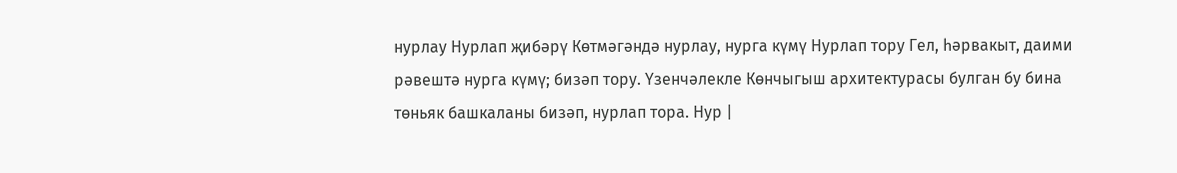нурлау Нурлап җибәрү Көтмәгәндә нурлау, нурга күмү Нурлап тору Гел, һәрвакыт, даими рәвештә нурга күмү; бизәп тору. Үзенчәлекле Көнчыгыш архитектурасы булган бу бина төньяк башкаланы бизәп, нурлап тора. Нур |